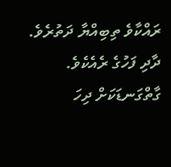ރައްކާވެ ތިބިއްޔާ ދަތުރެވެ.
ދާދި ފަހުގެ ރެއެކެވެ. ގާތްގަނޑަކަށް ދިހަ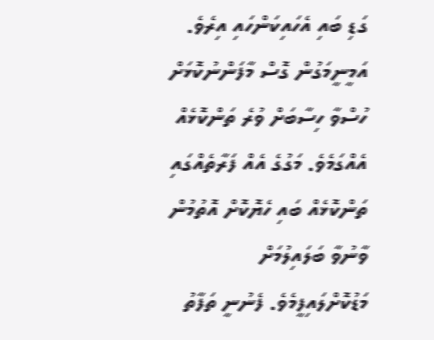ގަޑި ބައި އެހައިކަންހައި އިރެވެ. އަމީނީމަގުން ގޮސް މާފަންނުކޮޅަށް ހުސްވާ ހިސާބަށް ވުރެ ތަންކޮޅެއް އެއްގަމެވެ. މަގުގެ އެއް ފަރާތެއްގައި ތަންކޮޅެއް ބައި ހެޔޮކޮށް އޮތުމުން ވާނުވާ ބަލައިލުމަށް މަޑުކޮށްލައިފީމެވެ. ފެނުނީ ތަފާތު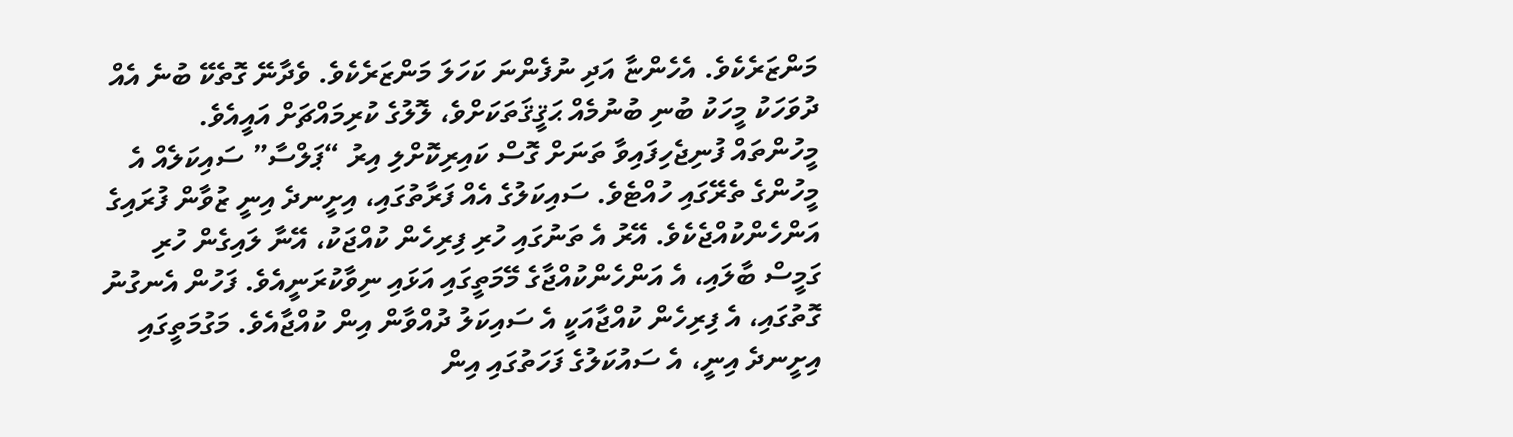މަންޒަރެކެވެ. އެހެންޏާ އަދި ނުފެންނަ ކަހަލަ މަންޒަރެކެވެ. ވެދާނޭ ގޮތެކޭ ބުނެ އެއް ދުވަހަކު މީހަކު ބުނި ބުނުމެއް ޙަޤީޤަތަކަށްވެ، ލޮލުގެ ކުރިމައްޗަށް އައީއެވެ.
މީހުންތައް ފުނިޖެހިފައިވާ ތަނަށް ގޮސް ކައިރިކޮށްލި އިރު “ޕަލްސާ” ސައިކަލެއް އެ މީހުންގެ ތެރޭގައި ހުއްޓެވެ. ސައިކަލުގެ އެއް ފަރާތުގައި، އިށީނދެ އިނީ ޒުވާން ފުރައިގެ އަންހެންކުއްޖެކެވެ. އޭރު އެ ތަނުގައި ހުރި ފިރިހެން ކުއްޖަކު، އޭނާ ލައިގެން ހުރި ގަމީސް ބާލައި، އެ އަންހެންކުއްޖާގެ މޭމަތީގައި އަޅައި ނިވާކުރަނީއެވެ. ފަހުން އެނގުނު ގޮތުގައި، އެ ފިރިހެން ކުއްޖާއަކީ އެ ސައިކަލު ދުއްވާން އިން ކުއްޖާއެވެ. މަގުމަތީގައި އިށީނދެ އިނީ، އެ ސައުކަލުގެ ފަހަތުގައި އިން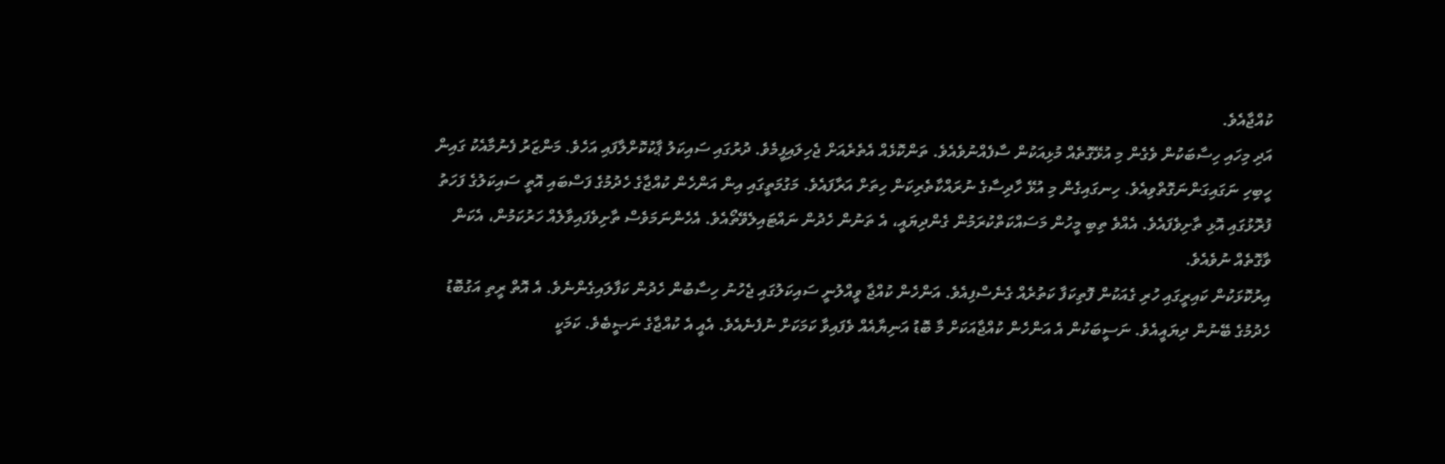ކުއްޖާއެވެ.
އަދި މިހައި ހިސާބަކުން ވެގެން މި އުޅޭގޮތެއް މުޅިއަކުން ސާފެއްނުވެއެވެ. ތަންކޮޅެއް އެތެރެއަށް ޖެހިލައިފީމެވެ. ދުރުގައި ސައިކަލު ޕާކުކޮށްލާފައި އަހެވެ. މަންޒަރު ފެނުމާއެކު ގައިން ހީބިހި ނަގައިގަންނަގޮތްވިއެވެ. ހިނގައިގެން މި އުޅޭ ހާދިސާގެ ނުރައްކާތެރިކަން ހިތަށް އަރާފައެވެ. މަގުމަތީގައި އިން އަންހެން ކުއްޖާގެ ހެދުމުގެ ފަސްބައި އޮތީ ސައިކަލުގެ ފަހަތު ފުރޮޅުގައި އޮޅި ތާށިވެފައެވެ. އެއްވެ ތިބި މީހުން މަސައްކަތްކުރަމުން ގެންދިޔައީ، އެ ތަނުން ހެދުން ނައްޓައިލެވޭތޯއެވެ. އެހެންނަމަވެސް ތާށިވެފައިވާލެއް ހަރުކަމުން، އެކަން ވާގޮތެއް ނުވެއެވެ.
އިރުކޮޅަކުން ކައިރީގައި ހުރި ގެއަކުން ފޮތިކަފާ ކަތުރެއް ގެނެސްފިއެވެ. އަންހެން ކުއްޖާ ވީއްލުނީ ސައިކަލުގައި ޖެހުނު ހިސާބުން ހެދުން ކަފާލައިގެންނެވެ. އެ އޮތް ރީތި އަގުބޮޑު ހެދުމުގެ ބޭނުން ދިޔައީއެވެ. ނަސީބަކުން އެ އަންހެން ކުއްޖާއަކަށް މާ ބޮޑު އަނިޔާއެއް ވެފައިވާ ކަމަކަށް ނުފެނެއެވެ. އެއީ އެ ކުއްޖާގެ ނަޞީބެވެ. ކަމަކީ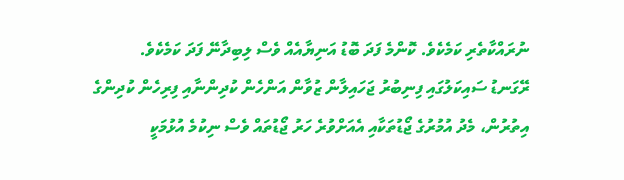ނުރައްކާތެރި ކަމެކެވެ. ކޮންމެ ފަދަ ބޮޑު އަނިޔާއެއް ވެސް ލިބިދާނޭ ފަދަ ކަމެކެވެ.
ރޭގަނޑު ސައިކަލުގައި ފިނިބުރު ޖަހައިލާން ޒުވާން އަންހެން ކުދިންނާއި ފިރިހެން ކުދިންގެ އިތުރުން، މެދު އުމުރުގެ ޖޯޑުތަކާއި އެއަށްވުރެ ހަރު ޖޯޑުތައް ވެސް ނިކުމެ އުޅުމަކީ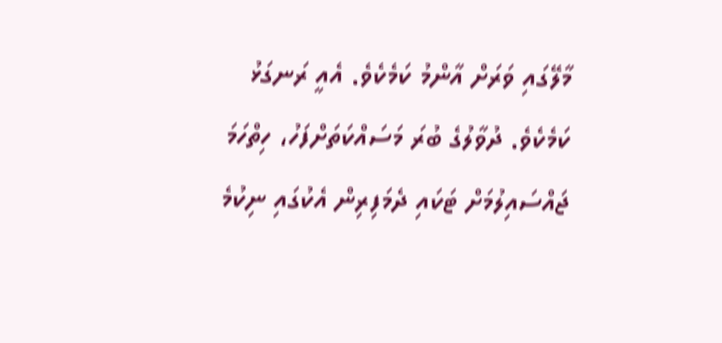މާލޭގައި ވަރަށް އާންމު ކަމެކެވެ. އެއީ ރަނގަޅު ކަމެކެވެ. ދުވާލުގެ ބުރަ މަސައްކަތަށްފަހު، ހިތްހަމަ ޖައްސައިލުމަށް ޓަކައި ދެމަފިރިން އެކުގައި ނިކުމެ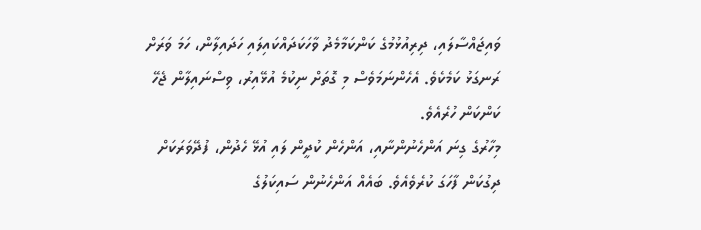ވައިޖައްސާލައި، ދިރިއުޅުމުގެ ކަންކަމާމެދު ވާހަކަދައްކައިލައި ހަދައިލާން، ހަމަ ވަރަށް ރަނގަޅު ކަމެކެވެ. އެހެންނަމަވެސް މި ގޮތަށް ނިކުމެ އުޅޭއިރު، ވިސްނައިލާން ޖެހޭ ކަންކަން ހުރެއެވެ.
މިހާރުގެ ގިނަ އަންހެނުންނާއި، އަންހެން ކުދީން ލައި އުޅޭ ހެދުން، ފުދޭވަރަކަށް ދިގުކަން ފާހަގަ ކުރެވެއެވެ. ބައެއް އަންހެނުން ސައިކަލުގެ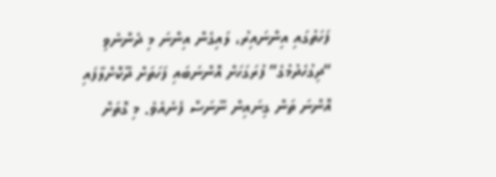ފަހަތުގައި އިންނައިރު، ލައިގެން އިންނަ މި ދެންނެވި “ދިގުހެދުމުގެ” ފުރަގަހަށް އޮންނަބައި ފަހަތަށް ދޫކޮށްލާފައި އޮންނަ ތަން ގިނައިން ނޫނަސް ފެނެއެވެ. މި ގޮތަށް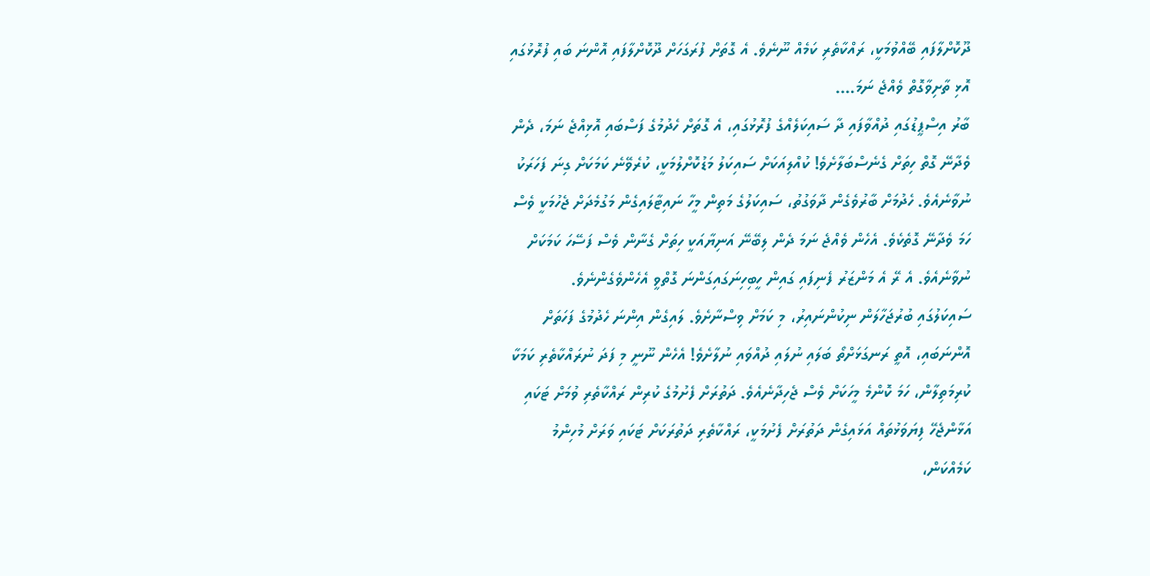ދޫކޮށްލާފައި ބޭއްވުމަކީ، ރައްކާތެރި ކަމެއް ނޫނެވެ. އެ ގޮތަށް ފުރަގަހަށް ދޫކޮށްލާފައި އޮންނަ ބައި ފުރޮޅުގައި އޮޅި ތާށިވާގޮތް ވެއްޖެ ނަމަ….
ބާރު އިސްޕީޑުގައި ދުއްވާފައި ދާ ސައިކަލެއްގެ ފުރޮޅުގައި، އެ ގޮތަށް ހެދުމުގެ ފަސްބައި އޮޅިއްޖެ ނަމަ، ދެން ވެދާނޭ ގޮތް ހިތަށް ގެނެސްބަލާށެވެ! ކުއްލިއަކަށް ސައިކަލު މަޑުކޮށްލުމަކީ، ކުރެވޭނެ ކަމަކަށް ގިނަ ފަހަރަކު ނުވާނެއެވެ. ހެދުމަށް ބާރުވެގެން ދާވަގުތު، ސައިކަލުގެ މަތިން މީހާ ނައިޓާލައިގެން މަގުމެދަށް ޖެހުމަކީ ވެސް ހަމަ ވެދާނޭ ގޮތެކެވެ. އެހެން ވެއްޖެ ނަމަ ދެން ލިބޭނޭ އަނިޔާއަކީ ހިތަށް ގެނާން ވެސް ފަސޭހަ ކަމަކަށް ނުވާނެއެވެ. އެ ރޭ އެ މަންޒަރު ފެނިފައި ގައިން ހީބިހިނަގައިގަންނަ ގޮތްވީ އެހެންވެގެންނެވެ.
ސައިކަލުގައި ބުރުޖަހާލަން ނިކުންނައިރު، މި ކަމަށް ވިސްނާށެވެ. ލައިގެން އިންނަ ހެދުމުގެ ފަހަތަށް އޮންނަބައި، އޮތީ ރަނގަޅަށްތޯ ބަލައި ނުލައި ދުއްވައި ނުލާށެވެ! އެހެން ނޫނީ މި ފަދަ ނުރައްކާތެރި ކަމަކާ ކުރިމަތިލާން، ހަމަ ކޮންމެ މީހަކަށް ވެސް ޖެހިދާނެއެވެ. ދަތުރަށް ފެށުމުގެ ކުރިން ރައްކާތެރި ވުމަށް ޓަކައި އަޅާންޖެހޭ ފިޔަވަޅުތައް އަޅައިގެން ދަތުރަށް ފެށުމަކީ، ރައްކާތެރި ދަތުރަކަށް ޓަކައި ވަރަށް މުހިންމު ކަމެއްކަން،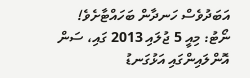އަބަދުވެސް ހަނދާން ބަހައްޓާށެވެ!
ނޯޓު: މިއީ 5 ޖުލައި 2013 ގައި، ސަން އޮންލައިންގައި އަޅުގަނޑު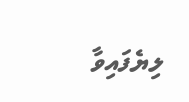ލިޔެފައިވާ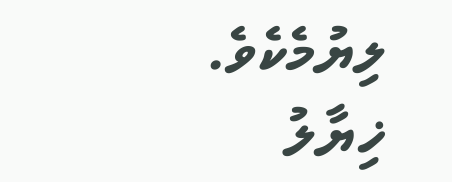ލިޔުމެކެވެ.
ޚިޔާލު